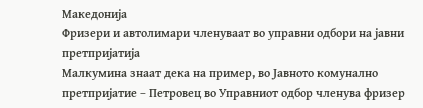Македонија
Фризери и автолимари членуваат во управни одбори на јавни претпријатија
Малкумина знаат дека на пример, во Јавното комунално претпријатие – Петровец во Управниот одбор членува фризер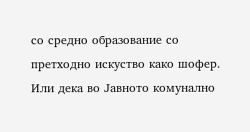со средно образование со претходно искуство како шофер. Или дека во Јавното комунално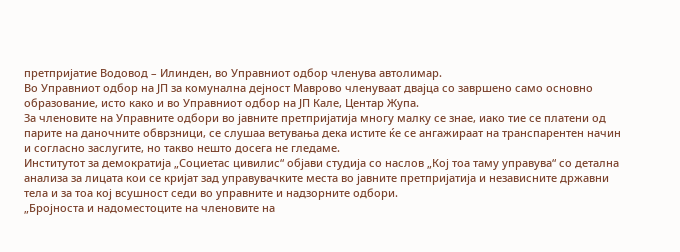претпријатие Водовод – Илинден, во Управниот одбор членува автолимар.
Во Управниот одбор на ЈП за комунална дејност Маврово членуваат двајца со завршено само основно образование, исто како и во Управниот одбор на ЈП Кале, Центар Жупа.
За членовите на Управните одбори во јавните претпријатија многу малку се знае, иако тие се платени од парите на даночните обврзници, се слушаа ветувања дека истите ќе се ангажираат на транспарентен начин и согласно заслугите, но такво нешто досега не гледаме.
Институтот за демократија „Социетас цивилис“ објави студија со наслов „Кој тоа таму управува“ со детална анализа за лицата кои се кријат зад управувачките места во јавните претпријатија и независните државни тела и за тоа кој всушност седи во управните и надзорните одбори.
„Бројноста и надоместоците на членовите на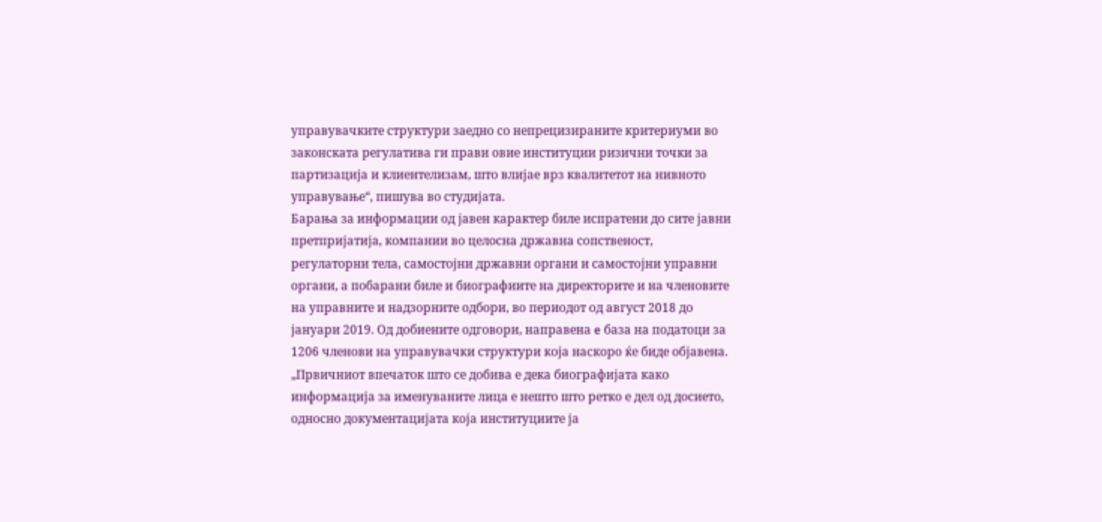управувачките структури заедно со непрецизираните критериуми во законската регулатива ги прави овие институции ризични точки за партизација и клиентелизам, што влијае врз квалитетот на нивното управување“, пишува во студијата.
Барања за информации од јавен карактер биле испратени до сите јавни претпријатија, компании во целосна државна сопственост, регулаторни тела, самостојни државни органи и самостојни управни органи, а побарани биле и биографиите на директорите и на членовите на управните и надзорните одбори, во периодот од август 2018 до јануари 2019. Од добиените одговори, направена e база на податоци за 1206 членови на управувачки структури која наскоро ќе биде објавена.
„Првичниот впечаток што се добива е дека биографијата како информација за именуваните лица е нешто што ретко е дел од досието, односно документацијата која институциите ја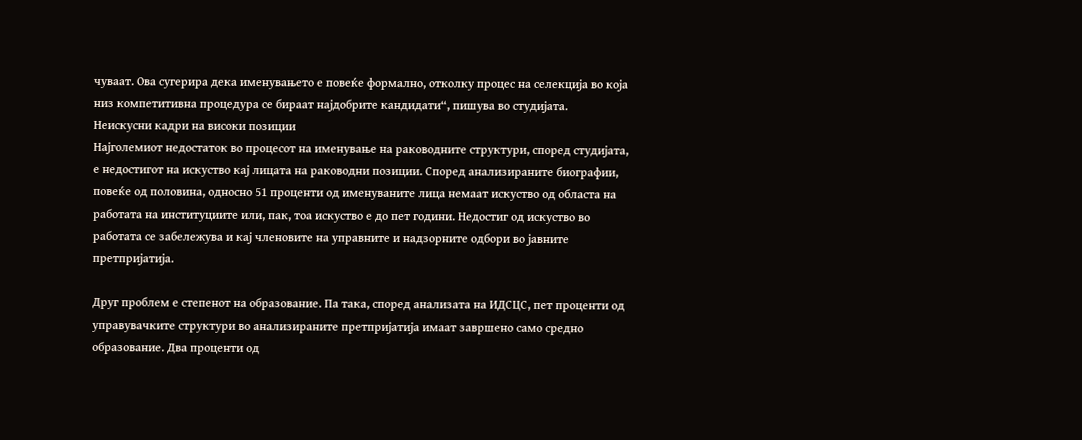чуваат. Ова сугерира дека именувањето е повеќе формално, отколку процес на селекција во која низ компетитивна процедура се бираат најдобрите кандидати“, пишува во студијата.
Неискусни кадри на високи позиции
Најголемиот недостаток во процесот на именување на раководните структури, според студијата, е недостигот на искуство кај лицата на раководни позиции. Според анализираните биографии, повеќе од половина, односно 51 проценти од именуваните лица немаат искуство од областа на работата на институциите или, пак, тоа искуство е до пет години. Недостиг од искуство во работата се забележува и кај членовите на управните и надзорните одбори во јавните претпријатија.

Друг проблем е степенот на образование. Па така, според анализата на ИДСЦС, пет проценти од управувачките структури во анализираните претпријатија имаат завршено само средно образование. Два проценти од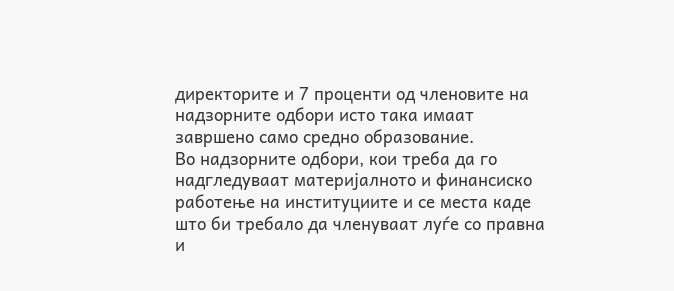директорите и 7 проценти од членовите на надзорните одбори исто така имаат завршено само средно образование.
Во надзорните одбори, кои треба да го надгледуваат материјалното и финансиско работење на институциите и се места каде што би требало да членуваат луѓе со правна и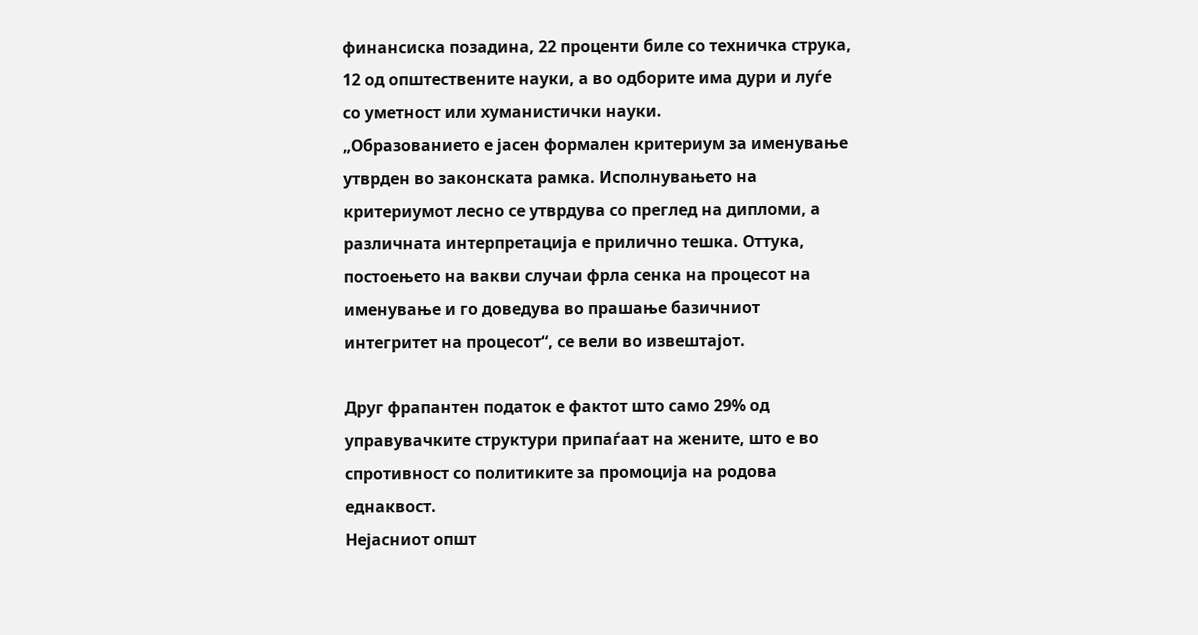финансиска позадина, 22 проценти биле со техничка струка, 12 од општествените науки, а во одборите има дури и луѓе со уметност или хуманистички науки.
„Образованието е јасен формален критериум за именување утврден во законската рамка. Исполнувањето на критериумот лесно се утврдува со преглед на дипломи, а различната интерпретација е прилично тешка. Оттука, постоењето на вакви случаи фрла сенка на процесот на именување и го доведува во прашање базичниот интегритет на процесот“, се вели во извештајот.

Друг фрапантен податок е фактот што само 29% од управувачките структури припаѓаат на жените, што е во спротивност со политиките за промоција на родова еднаквост.
Нејасниот општ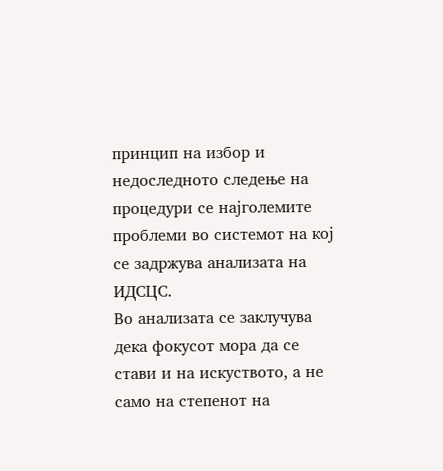принцип на избор и недоследното следење на процедури се најголемите проблеми во системот на кој се задржува анализата на ИДСЦС.
Во анализата се заклучува дека фокусот мора да се стави и на искуството, а не само на степенот на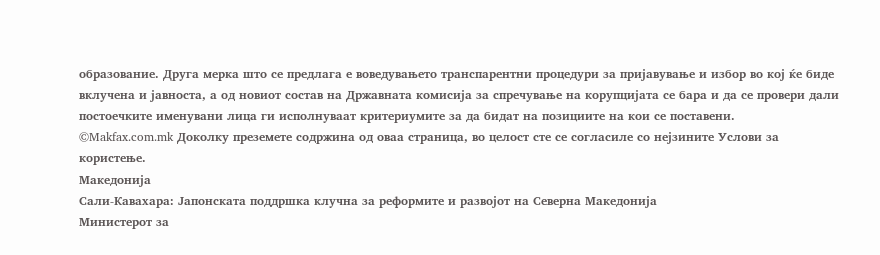образование. Друга мерка што се предлага е воведувањето транспарентни процедури за пријавување и избор во кој ќе биде вклучена и јавноста, а од новиот состав на Државната комисија за спречување на корупцијата се бара и да се провери дали постоечките именувани лица ги исполнуваат критериумите за да бидат на позициите на кои се поставени.
©Makfax.com.mk Доколку преземете содржина од оваа страница, во целост сте се согласиле со нејзините Услови за користење.
Македонија
Сали-Кавахара: Јапонската поддршка клучна за реформите и развојот на Северна Македонија
Министерот за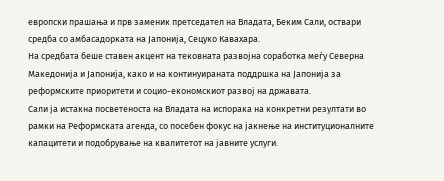европски прашања и прв заменик претседател на Владата, Беким Сали, оствари средба со амбасадорката на Јапонија, Сецуко Кавахара.
На средбата беше ставен акцент на тековната развојна соработка меѓу Северна Македонија и Јапонија, како и на континуираната поддршка на Јапонија за реформските приоритети и социо-економскиот развој на државата.
Сали ја истакна посветеноста на Владата на испорака на конкретни резултати во рамки на Реформската агенда, со посебен фокус на јакнење на институционалните капацитети и подобрување на квалитетот на јавните услуги.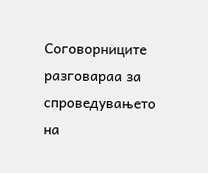Соговорниците разговараа за спроведувањето на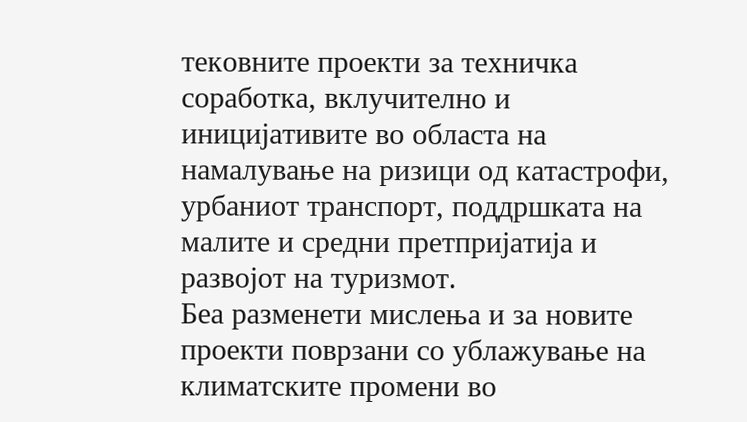тековните проекти за техничка соработка, вклучително и иницијативите во областа на намалување на ризици од катастрофи, урбаниот транспорт, поддршката на малите и средни претпријатија и развојот на туризмот.
Беа разменети мислења и за новите проекти поврзани со ублажување на климатските промени во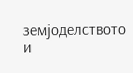земјоделството и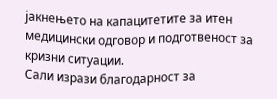јакнењето на капацитетите за итен медицински одговор и подготвеност за кризни ситуации.
Сали изрази благодарност за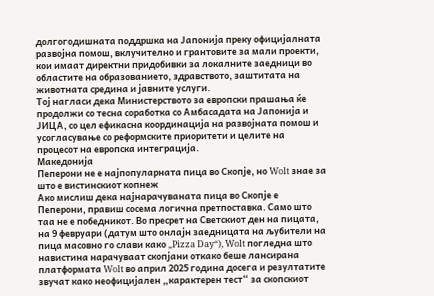долгогодишната поддршка на Јапонија преку официјалната развојна помош, вклучително и грантовите за мали проекти, кои имаат директни придобивки за локалните заедници во областите на образованието, здравството, заштитата на животната средина и јавните услуги.
Тој нагласи дека Министерството за европски прашања ќе продолжи со тесна соработка со Амбасадата на Јапонија и ЈИЦА, со цел ефикасна координација на развојната помош и усогласување со реформските приоритети и целите на процесот на европска интеграција.
Македонија
Пеперони не е најпопуларната пица во Скопје, но Wolt знае за што е вистинскиот копнеж
Ако мислиш дека најнарачуваната пица во Скопје е Пеперони, правиш сосема логична претпоставка. Само што таа не е победникот. Во пресрет на Светскиот ден на пицата, на 9 февруари (датум што онлајн заедницата на љубители на пица масовно го слави како „Pizza Day“), Wolt погледна што навистина нарачуваат скопјани откако беше лансирана платформата Wolt во април 2025 година досега и резултатите звучат како неофицијален „карактерен тест“ за скопскиот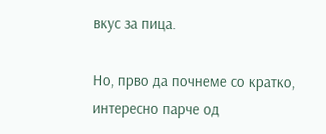вкус за пица.

Но, прво да почнеме со кратко, интересно парче од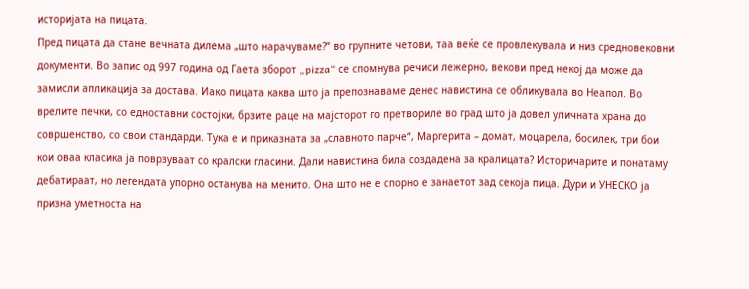историјата на пицата.
Пред пицата да стане вечната дилема „што нарачуваме?“ во групните четови, таа веќе се провлекувала и низ средновековни документи. Во запис од 997 година од Гаета зборот „pizza“ се спомнува речиси лежерно, векови пред некој да може да замисли апликација за достава. Иако пицата каква што ја препознаваме денес навистина се обликувала во Неапол. Во врелите печки, со едноставни состојки, брзите раце на мајсторот го претвориле во град што ја довел уличната храна до совршенство, со свои стандарди. Тука е и приказната за „славното парче“, Маргерита – домат, моцарела, босилек, три бои кои оваа класика ја поврзуваат со кралски гласини. Дали навистина била создадена за кралицата? Историчарите и понатаму дебатираат, но легендата упорно останува на менито. Она што не е спорно е занаетот зад секоја пица. Дури и УНЕСКО ја призна уметноста на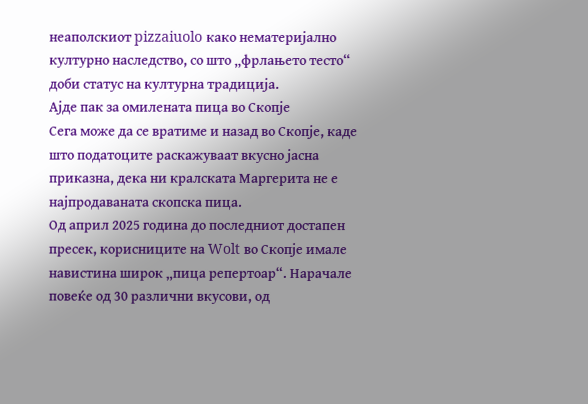неаполскиот pizzaiuolo како нематеријално културно наследство, со што „фрлањето тесто“ доби статус на културна традиција.
Ајде пак за омилената пица во Скопје
Сега може да се вратиме и назад во Скопје, каде што податоците раскажуваат вкусно јасна приказна, дека ни кралската Маргерита не е најпродаваната скопска пица.
Од април 2025 година до последниот достапен пресек, корисниците на Wolt во Скопје имале навистина широк „пицa репертоар“. Нарачале повеќе од 30 различни вкусови, од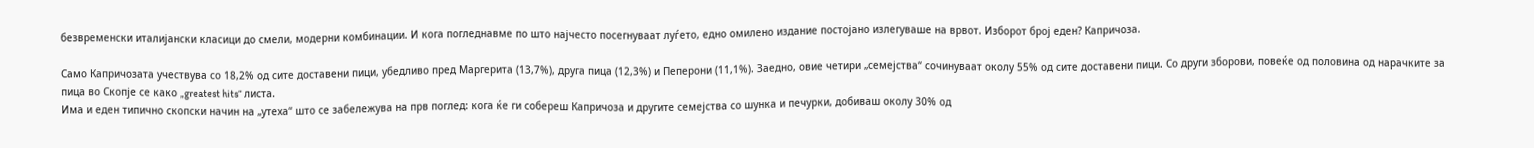безвременски италијански класици до смели, модерни комбинации. И кога погледнавме по што најчесто посегнуваат луѓето, едно омилено издание постојано излегуваше на врвот. Изборот број еден? Капричоза.

Само Капричозата учествува со 18,2% од сите доставени пици, убедливо пред Маргерита (13,7%), друга пица (12,3%) и Пеперони (11,1%). Заедно, овие четири „семејства“ сочинуваат околу 55% од сите доставени пици. Со други зборови, повеќе од половина од нарачките за пица во Скопје се како „greatest hits“ листа.
Има и еден типично скопски начин на „утеха“ што се забележува на прв поглед: кога ќе ги собереш Капричоза и другите семејства со шунка и печурки, добиваш околу 30% од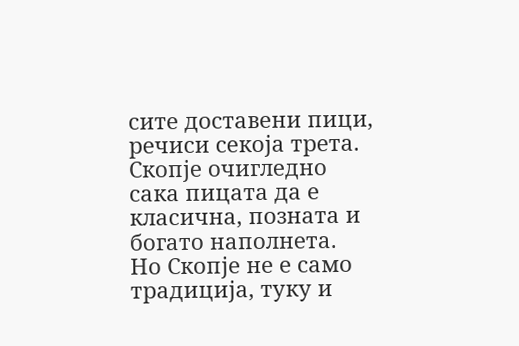сите доставени пици, речиси секоја трета. Скопје очигледно сака пицата да е класична, позната и богато наполнета.
Но Скопје не е само традиција, туку и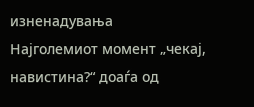изненадувања
Најголемиот момент „чекај, навистина?“ доаѓа од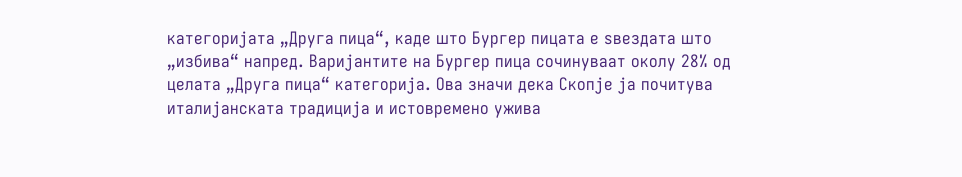категоријата „Друга пица“, каде што Бургер пицата е ѕвездата што „избива“ напред. Варијантите на Бургер пица сочинуваат околу 28% од целата „Друга пица“ категорија. Ова значи дека Скопје ја почитува италијанската традиција и истовремено ужива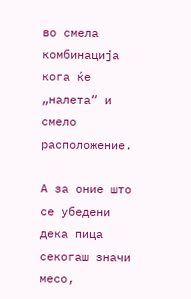во смела комбинација кога ќе „налета“ и смело расположение.

А за оние што се убедени дека пица секогаш значи месо,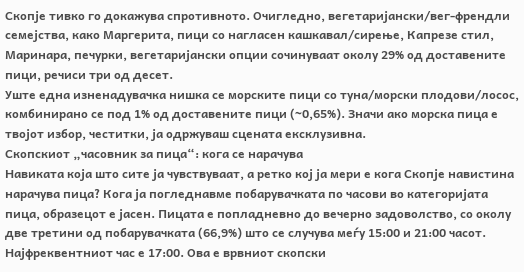Скопје тивко го докажува спротивното. Очигледно, вегетаријански/вег-френдли семејства, како Маргерита, пици со нагласен кашкавал/сирење, Капрезе стил, Маринара, печурки, вегетаријански опции сочинуваат околу 29% од доставените пици, речиси три од десет.
Уште една изненадувачка нишка се морските пици со туна/морски плодови/лосос, комбинирано се под 1% од доставените пици (~0,65%). Значи ако морска пица е твојот избор, честитки, ја одржуваш сцената ексклузивна.
Скопскиот „часовник за пица“: кога се нарачува
Навиката која што сите ја чувствуваат, а ретко кој ја мери е кога Скопје навистина нарачува пица? Кога ја погледнавме побарувачката по часови во категоријата пица, образецот е јасен. Пицата е попладневно до вечерно задоволство, со околу две третини од побарувачката (66,9%) што се случува меѓу 15:00 и 21:00 часот. Најфреквентниот час е 17:00. Ова е врвниот скопски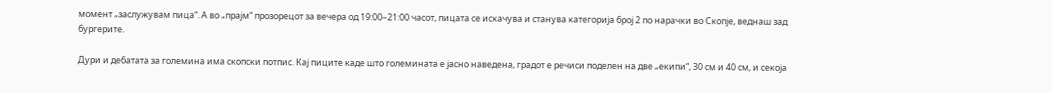момент „заслужувам пица“. А во „прајм“ прозорецот за вечера од 19:00–21:00 часот, пицата се искачува и станува категорија број 2 по нарачки во Скопје, веднаш зад бургерите.

Дури и дебатата за големина има скопски потпис. Кај пиците каде што големината е јасно наведена, градот е речиси поделен на две „екипи“, 30 см и 40 см, и секоја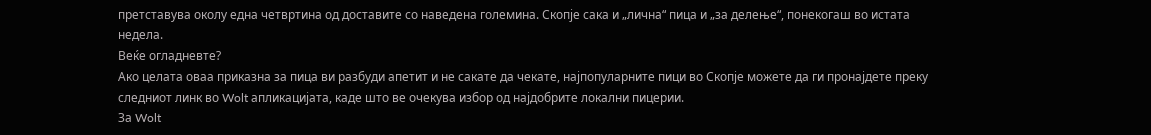претставува околу една четвртина од доставите со наведена големина. Скопје сака и „лична“ пица и „за делење“, понекогаш во истата недела.
Веќе огладневте?
Ако целата оваа приказна за пица ви разбуди апетит и не сакате да чекате, најпопуларните пици во Скопје можете да ги пронајдете преку следниот линк во Wolt апликацијата, каде што ве очекува избор од најдобрите локални пицерии.
За Wolt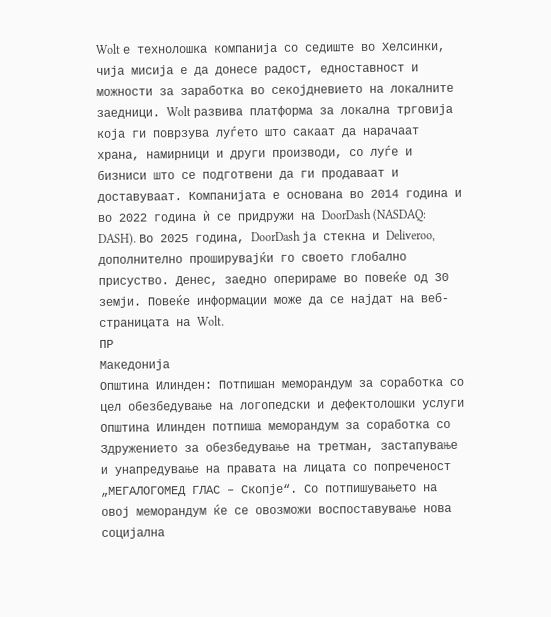Wolt е технолошка компанија со седиште во Хелсинки, чија мисија е да донесе радост, едноставност и можности за заработка во секојдневието на локалните заедници. Wolt развива платформа за локална трговија која ги поврзува луѓето што сакаат да нарачаат храна, намирници и други производи, со луѓе и бизниси што се подготвени да ги продаваат и доставуваат. Компанијата е основана во 2014 година и во 2022 година ѝ се придружи на DoorDash (NASDAQ: DASH). Во 2025 година, DoorDash ја стекна и Deliveroo, дополнително проширувајќи го своето глобално присуство. Денес, заедно оперираме во повеќе од 30 земји. Повеќе информации може да се најдат на веб-страницата на Wolt.
ПР
Македонија
Општина Илинден: Потпишан меморандум за соработка со цел обезбедување на логопедски и дефектолошки услуги
Општина Илинден потпиша меморандум за соработка со Здружението за обезбедување на третман, застапување и унапредување на правата на лицата со попреченост „МЕГАЛОГОМЕД ГЛАС – Скопје“. Со потпишувањето на овој меморандум ќе се овозможи воспоставување нова социјална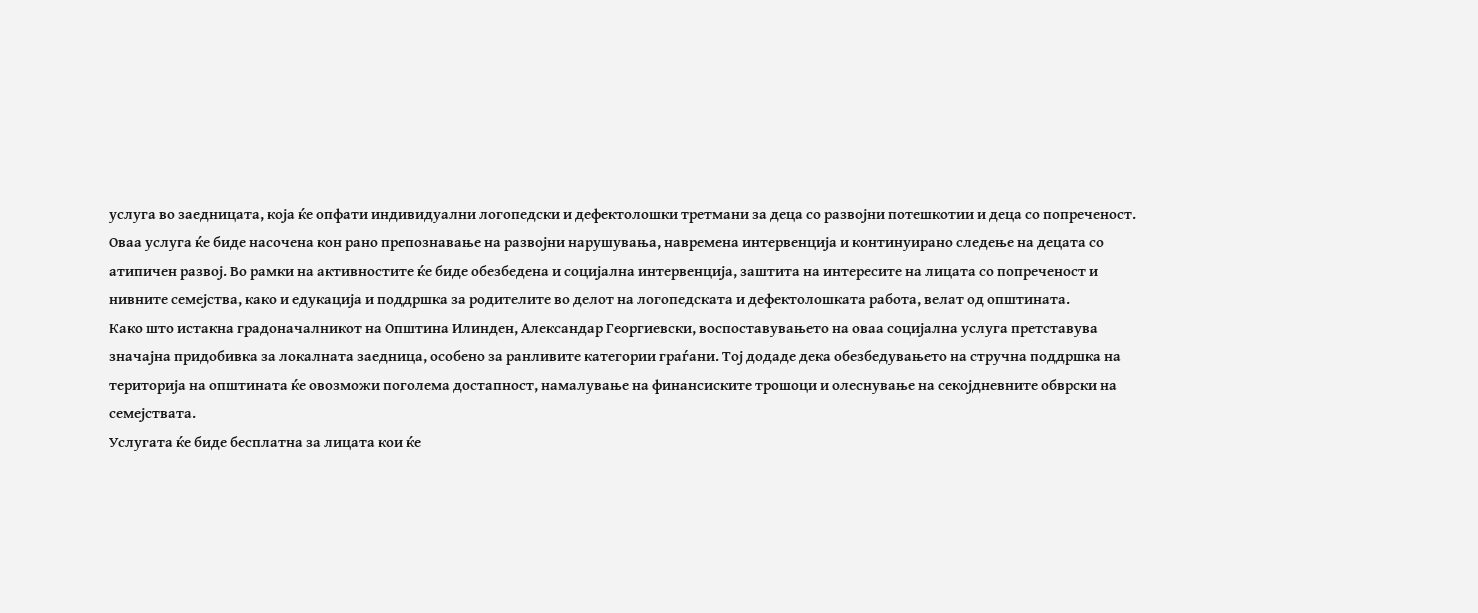услуга во заедницата, која ќе опфати индивидуални логопедски и дефектолошки третмани за деца со развојни потешкотии и деца со попреченост.
Оваа услуга ќе биде насочена кон рано препознавање на развојни нарушувања, навремена интервенција и континуирано следење на децата со атипичен развој. Во рамки на активностите ќе биде обезбедена и социјална интервенција, заштита на интересите на лицата со попреченост и нивните семејства, како и едукација и поддршка за родителите во делот на логопедската и дефектолошката работа, велат од општината.
Како што истакна градоначалникот на Општина Илинден, Александар Георгиевски, воспоставувањето на оваа социјална услуга претставува значајна придобивка за локалната заедница, особено за ранливите категории граѓани. Тој додаде дека обезбедувањето на стручна поддршка на територија на општината ќе овозможи поголема достапност, намалување на финансиските трошоци и олеснување на секојдневните обврски на семејствата.
Услугата ќе биде бесплатна за лицата кои ќе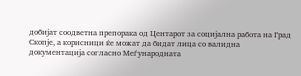добијат соодветна препорака од Центарот за социјална работа на Град Скопје, а корисници ќе можат да бидат лица со валидна документација согласно Меѓународната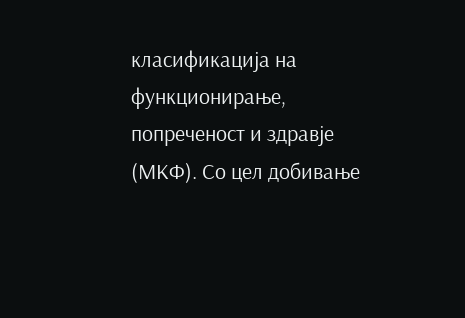класификација на функционирање, попреченост и здравје (МКФ). Со цел добивање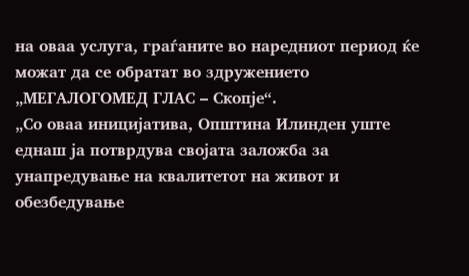на оваа услуга, граѓаните во наредниот период ќе можат да се обратат во здружението „МЕГАЛОГОМЕД ГЛАС – Скопје“.
„Со оваа иницијатива, Општина Илинден уште еднаш ја потврдува својата заложба за унапредување на квалитетот на живот и обезбедување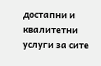достапни и квалитетни услуги за сите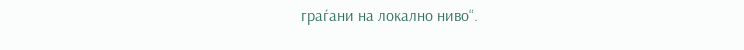граѓани на локално ниво“.